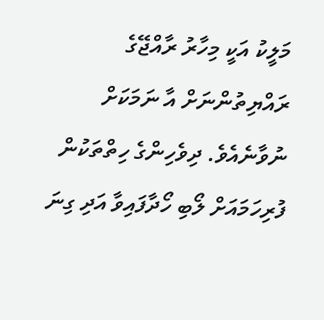މަލީކު އަކީ މިހާރު ރާއްޖޭގެ ރައްޔިތުންނަށް އާ ނަމަކަށް ނުވާނެއެވެ. ދިވެހިންގެ ހިތްތަކުން ފުރިހަމައަށް ލޯބި ހޯދާފައިވާ އަދި ގިނަ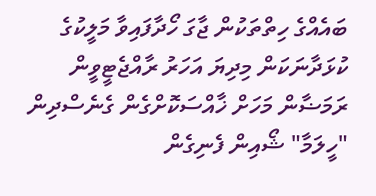ބައެއްގެ ހިތްތަކުން ޖާގަ ހޯދާފައިވާ މަލީކުގެ ކުޅަދާނަކަން މިދިޔަ އަހަރު ރާއްޖެޓީވީން ރަމަޟާން މަހަށް ޚާއްސަކޮށްގެން ގެނެސްދިން "ހީލަމާ" ޝޯއިން ފެނިގެން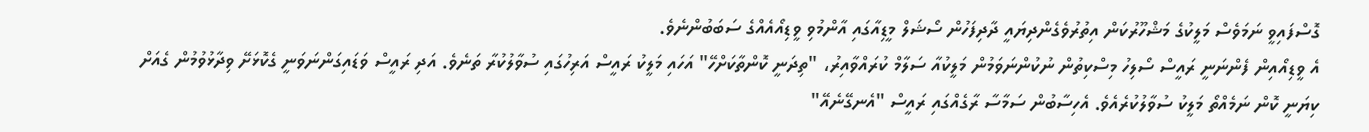ގޮސްފައިވީ ނަމަވެސް މަލީކުގެ މަޝްހޫރުކަން އިތުރުވެގެންދިޔައީ ދާދިފަހުން ސޯޝަލް މީޑިއާގައި އާންމުވި ވީޑިއޯއެއްގެ ސަބަބުންނެވެ.
އެ ވީޑިއޯއިން ފެންނަނީ ރައީސް ސޯލިހު މިސްކިތުން ނުކުންނަވަމުން މަލީކުއާ ސަލާމް ކުރައްވާއިރު، "ތިދަނީ ކޮންތާކަށްހޭ" އަހައި މަލީކު ރައީސް އަރިހުގައި ސުވާލުކުރާ ތަނެވެ. އަދި ރައީސް ވަޑައިގަންނަވަނީ ގެކޮޅަށޭ ވިދާޅުވުމުން ގެއަށް ކިޔަނީ ކޮން ނަމެއްތޯ މަލީކު ސުވާލުކުރެއެވެ. އެހިސާބުން ސަމާސާ ރާގެއްގައި ރައީސް "އެނގޭނެއޭ"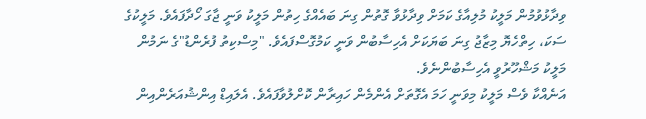ވިދާޅުވުމުން މަލީކު މުލިއާގެ ކަމަށް ވިދާޅުވާ ގޮތުން ގިނަ ބައެއްގެ ހިތުން މަލީކު ވަނީ ޖާގަ ހޯދާފައެވެ. މަލީކުގެ ސަކަ، ހިތްހެޔޮ މިޒާޖު ގިނަ ބަޔަކަށް އެހިސާބުން ވަނީ ކަމުގޮސްފައެވެ. "މިސްކިތު ފުރެންޑު"ގެ ނަމުން މަލީކު މަޝްހޫރުވީ އެހިސާބުންނެވެ.
އަނެއްކާ ވެސް މަލީކު މިވަނީ ހަމަ އެގޮތަށް އެންމެން ހައިރާން ކޮށްލުވާފައެވެ. އެލައިޑް އިންޝުއަރެންއިން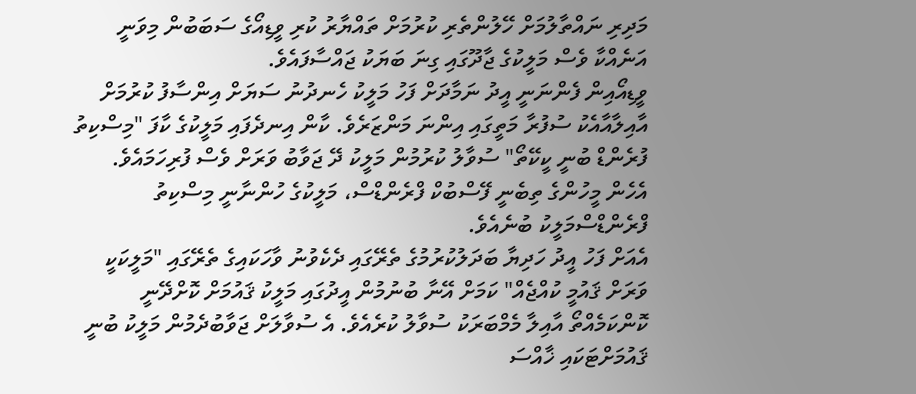މަދިރި ނައްތާލުމަށް ހޭލުންތެރި ކުރުމަށް ތައްޔާރު ކުރި ވީޑިއޯގެ ސަބަބުން މިވަނީ އަނެއްކާ ވެސް މަލީކުގެ ޖާދޫގައި ގިނަ ބަޔަކު ޖައްސާފައެވެ.
ވީޑިއޯއިން ފެންނަނީ އީދު ނަމާދަށް ފަހު މަލީކު ހެނދުނު ސަޔަށް އިންސާފު ކުރުމަށް އާއިލާއާއެކު ސުފުރާ މަތީގައި އިންނަ މަންޒަރެވެ. ކާން އިނދެފައި މަލީކުގެ ކާފަ "މިސްކިތު ފުރެންޑް ބުނީ ކީކޭތޯ" ސުވާލު ކުރުމުން މަލީކު ދޭ ޖަވާބު ވަރަށް ވެސް ފުރިހަމައެވެ.
އެހެން މީހުންގެ ތިބެނީ ފޭސްބުކް ފްރެންޑްސް، މަލީކުގެ ހުންނާނީ މިސްކިތު ފްރެންޑްސްމަލީކު ބުނެއެވެ.
އެއަށް ފަހު އީދު ހަދިޔާ ބަދަލުކުރުމުގެ ތެރޭގައި ދެކެވުނު ވާހަކައިގެ ތެރޭގައި "މަލީކަކީ ވަރަށް ޤައުމީ ކުއްޖެއް" ކަމަށް އޭނާ ބުނުމުން އީދުގައި މަލީކު ޤައުމަށް ކޮށްދޭނީ ކޮންކަމެއްތޯ އާއިލާ މެމްބަރަކު ސުވާލު ކުރެއެވެ. އެ ސުވާލަށް ޖަވާބުދެމުން މަލީކު ބުނީ ޤައުމަށްޓަކައި ޚާއްސަ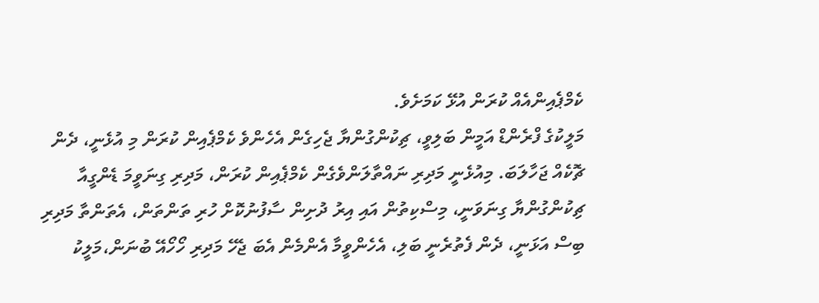ކެމްޕެއިންއެއް ކުރަން އުޅޭ ކަމަށެވެ.
މަލީކުގެ ފްރެންޑް އަމީން ބަލިވީ، ޗިކުންގުންޔާ ޖެހިގެން އެހެންވެ ކެމްޕެއިން ކުރަން މި އުޅެނީ، ދެން ޗޮކެއް ޖަހާލަބަ. މިއުޅެނީ މަދިރި ނައްތާލަންވެގެން ކެމްޕެއިން ކުރަން، މަދިރި ގިނަވީމަ ޑެންގީއާ ޗިކުންގުންޔާ ގިނަވަނީ، މިސްކިތުން އައި އިރު ދުށިން ސާފުނުކޮށް ހުރި ތަންތަން، އެތަންތާ މަދިރި ބިސް އަޅަނީ، ދެން ފެތުރެނީ ބަލި، އެހެންވީމާ އެންމެން އެބަ ޖެހޭ މަދިރި ހޯހޯއޭ ބުނަން،މަލީކު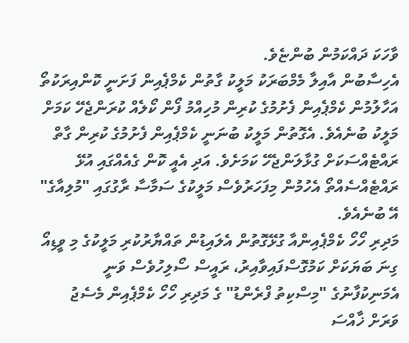ވާހަކަ ދައްކަމުން ބުންޏެވެ.
އެހިސާބުން އާއިލާ މެމްބަރަކު މަލީކު ގާތުން ކެމްޕެއިން ފަށަނީ ކޮންއިރަކުތޯ އަހާލުމުން ކެމްޕެއިން ފެށުމުގެ ކުރިން މުހިއްމު ފޯން ކޯލެއް ކުރަންޖެހޭ ކަމަށް މަލީކު ބުނެއެވެ. އެގޮތުން މަލީކު ބުނަނީ ކެމްޕެއިން ފެށުމުގެ ކުރިން ގާތް ރައްޓެއްސަކަށް ގުޅާލަންޖެހޭ ކަމަށެވެ. އަދި އެއީ ކޮން ގެއެއްގައި އުޅޭ ރައްޓެއްސެއްތޯ އެހުމުން މިފަހަރުވެސް މަލީކުގެ ސަމާސާ ރާގުގައި "މުލިއާގެ" އޭ ބުނެއެވެ.
މަދިރި ހޯހޯ ކެމްޕެއިންއާ ގުޅޭގޮތުން އެލައިޑުން ތައްޔާރުކުރި މަލީކުގެ މި ވީޑިއޯ ގިނަ ބަޔަކަށް ކަމުގޮސްފައިވާއިރު، ރައީސް ސޯލިހުވެސް ވަނީ އެމަނިކުފާނުގެ "މިސްކިތު ފްރެންޑު" ގެ މަދިރި ހޯހޯ ކެމްޕެއިން މެސެޖު ވަރަށް ޚާއްސަ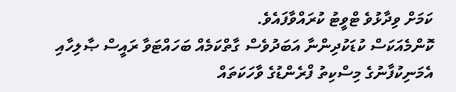ކަމަށް ވިދާޅުވެ ޓްވީޓު ކުރައްވާފައެވެ.
ކޮންމެއަކަސް ކުޑަކުދިންނާ އަބަދުވެސް ގާތްކަމެއް ބަހައްޓަވާ ރައީސް ޞާލިހާއި އެމަނިކުފާނުގެ މިސްކިތު ފްރެންޑުގެ ވާހަކަތައް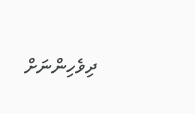ދިވެހިންނަށް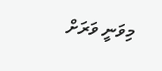މިވަނީ ވަރަށް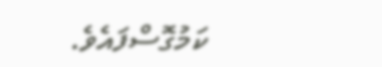ކަމުގޮސްފައެވެ.